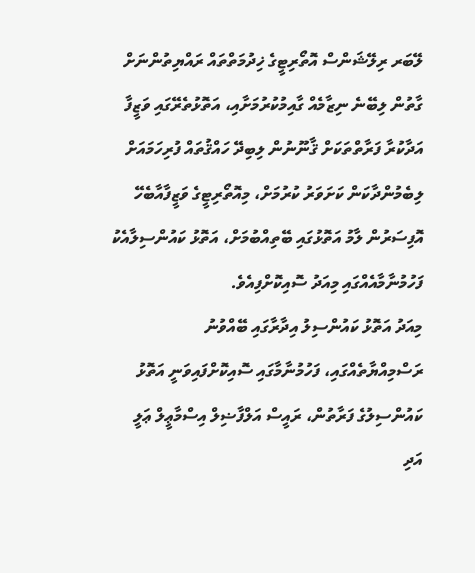ލޭބަރ ރިލޭޝަންސް އޮތޯރިޓީގެ ޚިދުމަތްތައް ރައްޔިތުންނަށް ގާތުން ލިބޭނެ ނިޒާމެއް ގާއިމުކުރުމަށާއި، އަތޮޅުތެރޭގައި ވަޒީފާ އަދާކުރާ ފަރާތްތަކަށް ޤާނޫނުން ލިބިދޭ ހައްޤުތައް ފުރިހަމައަށް ލިބެމުންދާކަން ކަށަވަރު ކުރުމަށް، މިއޮތޯރިޓީގެ ވަޒީފާއާބެހޭ އޮފިސަރުން ލާމު އަތޮޅުގައި ބޭތިއްބުމަށް، އަތޮޅު ކައުންސިލާއެކު ފަހުމުނާމާއެއްގައި މިއަދު ސޮއިކޮށްފިއެވެ.
މިއަދު އަތޮޅު ކައުންސިލު އިދާރާގައި ބޭއްވުނު ރަސްމިއްޔާތެއްގައި، ފަހުމުނާމާގައި ސޮއިކޮށްފައިވަނީ އަތޮޅު ކައުންސިލުގެ ފަރާތުން، ރައީސް އަލްފާޟިލް އިސްމާޢީލް ޢަލީ އަދި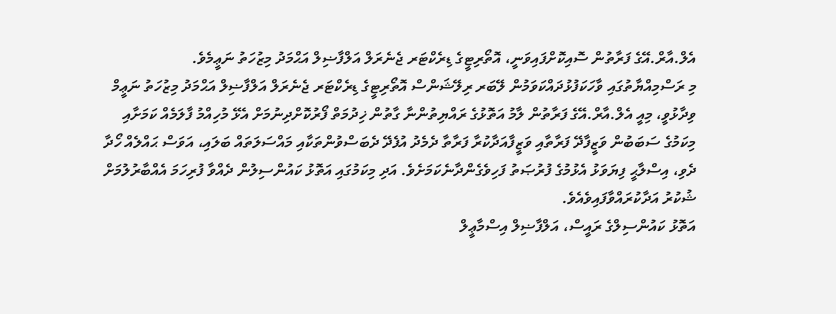އެލް.އާރް.އޭގެ ފަރާތުން ސޮއިކޮށްފައިވަނީ، އޮތޯރިޓީގެ ޑިރެކްޓަރ ޖެނެރަލް އަލްފާޟިލް އަޙްމަދު މިޒުހަތު ނަޢީމެވެ.
މި ރަސްމިއްޔާތުގައި ވާހަކަފުޅުދައްކަވަމުން ލޭބަރ ރިލޭޝަންސް އޮތޯރިޓީގެ ޑިރެކްޓަރ ޖެނެރަލް އަލްފާޟިލް އަޙްމަދު މިޒުހަތު ނަޢީމް ވިދާޅުވީ، މިއީ އެލް.އާރް.އޭގެ ފަރާތުން ލާމު އަތޮޅުގެ ރައްޔިތުންނާ ގާތުން ޚިދުމަތް ފޯރުކޮށްދިނުމަށް އެޅޭ މުހިއްމު ފާލަމެއް ކަމަށާއި މިކަމުގެ ސަބަބުން ވަޒީފާދޭ ފަރާތާއި ވަޒީފާއަދާކުރާ ފަރާތާ ދެމެދު އުފެދޭ ދެބަސްވުންތަކާއި މައްސަލަތައް ބަލައި، އަވަސް ޙައްލެއް ހޯދާ ދެވި، އިސްލާޙީ ފިޔަވަޅު އެޅުމުގެ ފުރުޞަތު ފަހިވެގެންދާނެކަމަށެވެ. އަދި މިކަމުގައި އަތޮޅު ކައުންސިލުން ދެއްވާ ފުރިހަމަ އެއްބާރުލުމަށް ޝުކުރު އަދާކުރައްވާފައިވެއެވެ.
އަތޮޅު ކައުންސިލްގެ ރައީސް، އަލްފާޟިލް އިސްމާޢީލް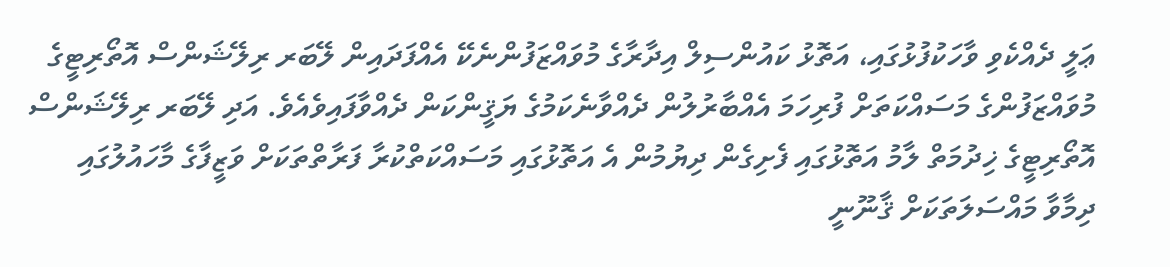ޢަލީ ދެއްކެވި ވާހަކުފުޅުގައި، އަތޮޅު ކައުންސިލް އިދާރާގެ މުވައްޒަފުންނެކޭ އެއްފަދައިން ލޭބަރ ރިލޭޝަންސް އޮތޯރިޓީގެ މުވައްޒަފުންގެ މަސައްކަތަށް ފުރިހަމަ އެއްބާރުލުން ދެއްވާނެކަމުގެ ޔަޤީންކަން ދެއްވާފައިވެއެވެ. އަދި ލޭބަރ ރިލޭޝަންސް އޮތޯރިޓީގެ ޚިދުމަތް ލާމު އަތޮޅުގައި ފެށިގެން ދިޔުމުން އެ އަތޮޅުގައި މަސައްކަތްކުރާ ފަރާތްތަކަށް ވަޒީފާގެ މާހައުލުގައި ދިމާވާ މައްސަލަތަކަށް ޤާނޫނީ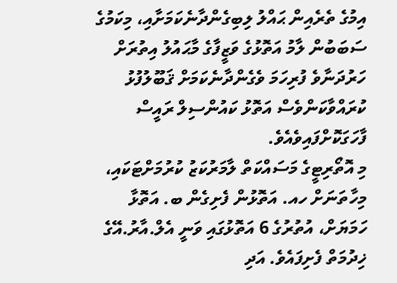އިމުގެ ތެރެއިން ޙައްލު ލިބިގެންދާނެކަމަށާއި، މިކަމުގެ ސަބަބުން ލާމު އަތޮޅުގެ ވަޒީފާގެ މާޙައުލު އިތުރަށް ހަރުދަނާވެ ފުރިހަމަ ވެގެންދާނެކަމަށް ޤަބޫލުފުޅު ކުރައްވާކަންވެސް އަތޮޅު ކައުންސިލް ރައީސް ފާހަގަކޮށްފައިވެއެވެ.
މި އޮތޯރިޓީގެ މަސައްކަތް ލާމަރުކަޒު ކުރުމަށްޓަކައި، މިހާތަނަށް ހއ. އަތޮޅުން ފެށިގެން ބ. އަތޮޅާ ހަމަޔަށް، އުތުރުގެ 6 އަތޮޅުގައި ވަނީ އެލް.އާރު.އޭގެ ޚިދުމަތް ފެށިފައެވެ. އަދި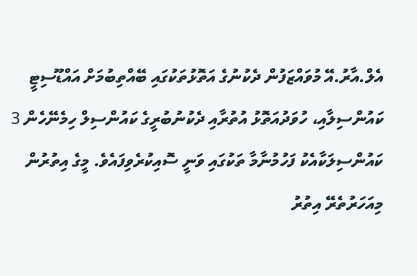އެލް.އާރު.އޭ މުވައްޒަފުން ދެކުނުގެ އަތޮޅުތަކުގައި ބޭއްތިބުމަށް އައްޑޫސިޓީ ކައުންސިލާއި، ހުވަދުއަތޮޅު އުތުރާއި ދެކުނުބުރީގެ ކައުންސިލް ހިމެނޭހެން 3 ކައުންސިލަކާއެކު ފަހުމުނާމާ ތަކުގައި ވަނީ ސޮއިކުރެވިފައެވެ. މީގެ އިތުރުން މިއަހަރުތެރޭ އިތުރު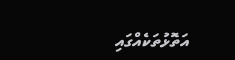އަތޮޅުތަކެއްގައި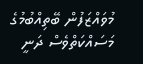މުވައްޒަފުން ބޭތިއްބުމުގެ މަސައްކަތްވެސް ދަނީ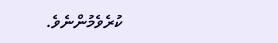ކުރެވެމުންނެވެ.